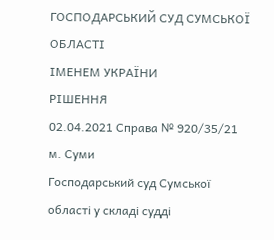ГОСПОДАРСЬКИЙ СУД СУМСЬКОЇ ОБЛАСТІ
ІМЕНЕМ УКРАЇНИ
РІШЕННЯ
02.04.2021 Справа № 920/35/21 м. Суми
Господарський суд Сумської області у складі судді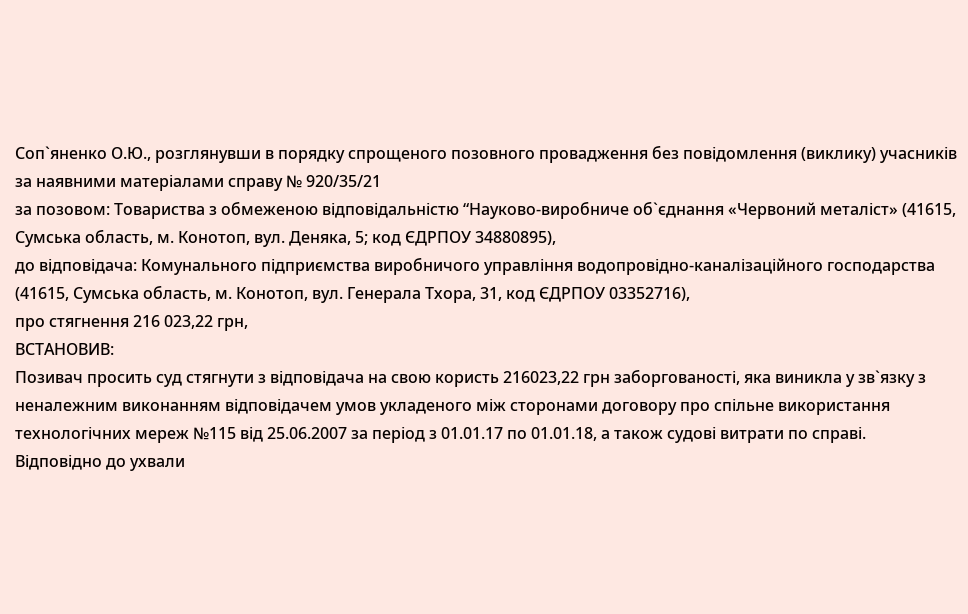Соп`яненко О.Ю., розглянувши в порядку спрощеного позовного провадження без повідомлення (виклику) учасників за наявними матеріалами справу № 920/35/21
за позовом: Товариства з обмеженою відповідальністю “Науково-виробниче об`єднання «Червоний металіст» (41615, Сумська область, м. Конотоп, вул. Деняка, 5; код ЄДРПОУ 34880895),
до відповідача: Комунального підприємства виробничого управління водопровідно-каналізаційного господарства (41615, Сумська область, м. Конотоп, вул. Генерала Тхора, 31, код ЄДРПОУ 03352716),
про стягнення 216 023,22 грн,
ВСТАНОВИВ:
Позивач просить суд стягнути з відповідача на свою користь 216023,22 грн заборгованості, яка виникла у зв`язку з неналежним виконанням відповідачем умов укладеного між сторонами договору про спільне використання технологічних мереж №115 від 25.06.2007 за період з 01.01.17 по 01.01.18, а також судові витрати по справі.
Відповідно до ухвали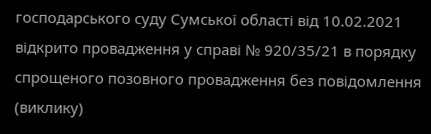господарського суду Сумської області від 10.02.2021 відкрито провадження у справі № 920/35/21 в порядку спрощеного позовного провадження без повідомлення (виклику)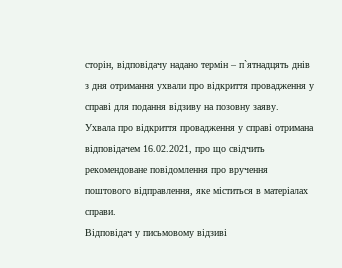сторін, відповідачу надано термін – п`ятнадцять днів з дня отримання ухвали про відкриття провадження у справі для подання відзиву на позовну заяву.
Ухвала про відкриття провадження у справі отримана відповідачем 16.02.2021, про що свідчить рекомендоване повідомлення про вручення поштового відправлення, яке міститься в матеріалах справи.
Відповідач у письмовому відзиві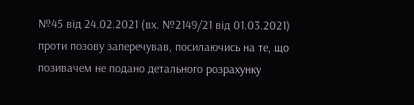№45 від 24.02.2021 (вх. №2149/21 від 01.03.2021) проти позову заперечував, посилаючись на те, що позивачем не подано детального розрахунку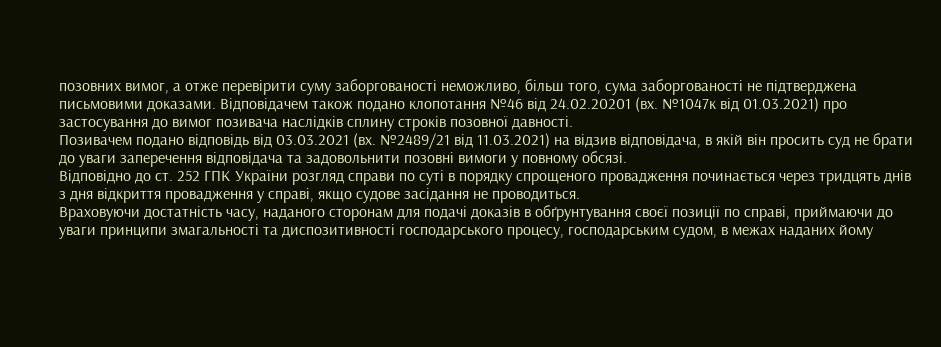позовних вимог, а отже перевірити суму заборгованості неможливо, більш того, сума заборгованості не підтверджена письмовими доказами. Відповідачем також подано клопотання №46 від 24.02.20201 (вх. №1047к від 01.03.2021) про застосування до вимог позивача наслідків сплину строків позовної давності.
Позивачем подано відповідь від 03.03.2021 (вх. №2489/21 від 11.03.2021) на відзив відповідача, в якій він просить суд не брати до уваги заперечення відповідача та задовольнити позовні вимоги у повному обсязі.
Відповідно до ст. 252 ГПК України розгляд справи по суті в порядку спрощеного провадження починається через тридцять днів з дня відкриття провадження у справі, якщо судове засідання не проводиться.
Враховуючи достатність часу, наданого сторонам для подачі доказів в обґрунтування своєї позиції по справі, приймаючи до уваги принципи змагальності та диспозитивності господарського процесу, господарським судом, в межах наданих йому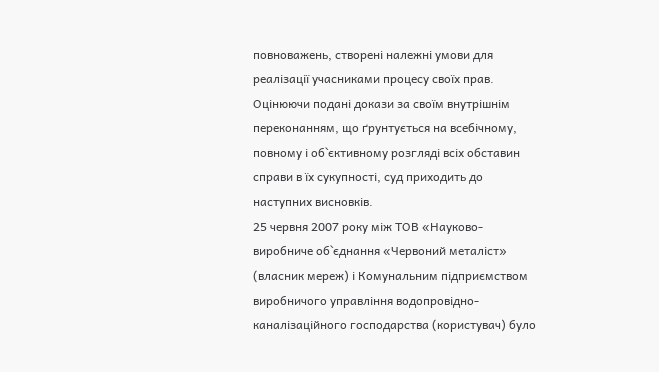повноважень, створені належні умови для реалізації учасниками процесу своїх прав.
Оцінюючи подані докази за своїм внутрішнім переконанням, що ґрунтується на всебічному, повному і об`єктивному розгляді всіх обставин справи в їх сукупності, суд приходить до наступних висновків.
25 червня 2007 року між ТОВ «Науково-виробниче об`єднання «Червоний металіст» (власник мереж) і Комунальним підприємством виробничого управління водопровідно-каналізаційного господарства (користувач) було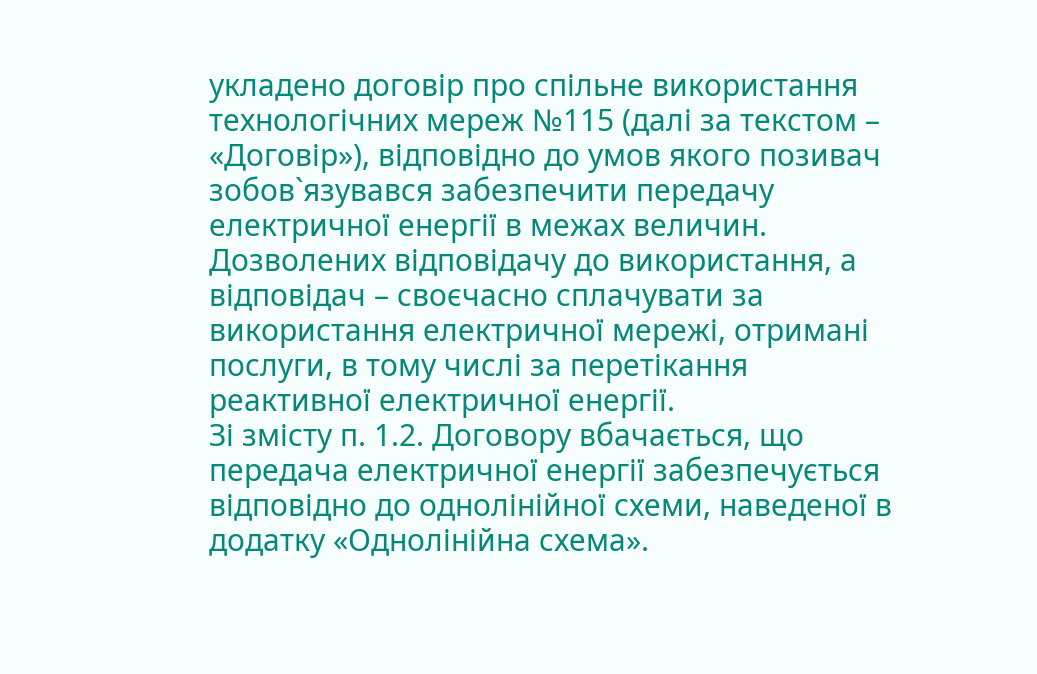укладено договір про спільне використання технологічних мереж №115 (далі за текстом – «Договір»), відповідно до умов якого позивач зобов`язувався забезпечити передачу електричної енергії в межах величин. Дозволених відповідачу до використання, а відповідач – своєчасно сплачувати за використання електричної мережі, отримані послуги, в тому числі за перетікання реактивної електричної енергії.
Зі змісту п. 1.2. Договору вбачається, що передача електричної енергії забезпечується відповідно до однолінійної схеми, наведеної в додатку «Однолінійна схема».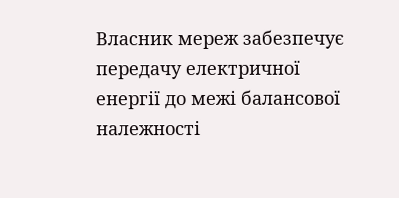Власник мереж забезпечує передачу електричної енергії до межі балансової належності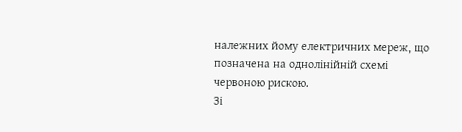належних йому електричних мереж, що позначена на однолінійній схемі червоною рискою.
Зі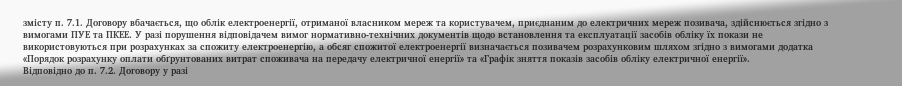змісту п. 7.1. Договору вбачається, що облік електроенергії, отриманої власником мереж та користувачем, приєднаним до електричних мереж позивача, здійснюється згідно з вимогами ПУЕ та ПКЕЕ. У разі порушення відповідачем вимог нормативно-технічних документів щодо встановлення та експлуатації засобів обліку їх покази не використовуються при розрахунках за спожиту електроенергію, а обсяг спожитої електроенергії визначається позивачем розрахунковим шляхом згідно з вимогами додатка «Порядок розрахунку оплати обґрунтованих витрат споживача на передачу електричної енергії» та «Графік зняття показів засобів обліку електричної енергії».
Відповідно до п. 7.2. Договору у разі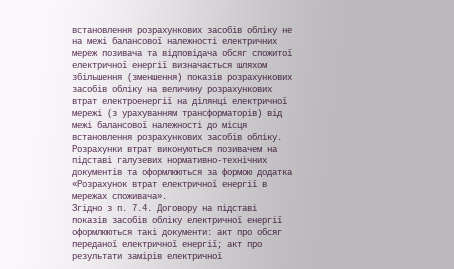встановлення розрахункових засобів обліку не на межі балансової належності електричних мереж позивача та відповідача обсяг спожитої електричної енергії визначається шляхом збільшення (зменшення) показів розрахункових засобів обліку на величину розрахункових втрат електроенергії на ділянці електричної мережі (з урахуванням трансформаторів) від межі балансової належності до місця встановлення розрахункових засобів обліку.
Розрахунки втрат виконуються позивачем на підставі галузевих нормативно-технічних документів та оформлюються за формою додатка «Розрахунок втрат електричної енергії в мережах споживача».
Згідно з п. 7.4. Договору на підставі показів засобів обліку електричної енергії оформлюються такі документи: акт про обсяг переданої електричної енергії; акт про результати замірів електричної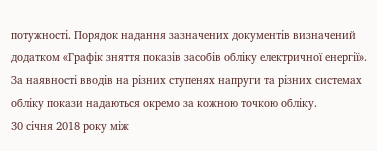потужності. Порядок надання зазначених документів визначений додатком «Графік зняття показів засобів обліку електричної енергії». За наявності вводів на різних ступенях напруги та різних системах обліку покази надаються окремо за кожною точкою обліку.
30 січня 2018 року між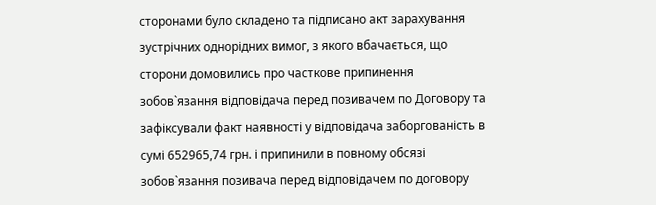сторонами було складено та підписано акт зарахування зустрічних однорідних вимог, з якого вбачається, що сторони домовились про часткове припинення зобов`язання відповідача перед позивачем по Договору та зафіксували факт наявності у відповідача заборгованість в сумі 652965,74 грн. і припинили в повному обсязі зобов`язання позивача перед відповідачем по договору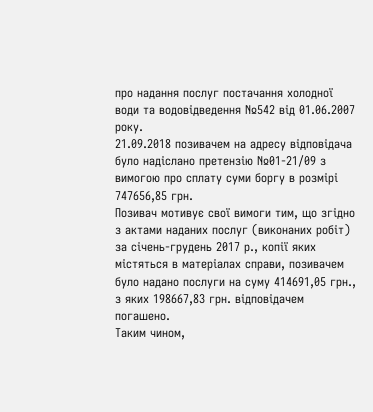про надання послуг постачання холодної води та водовідведення №542 від 01.06.2007 року.
21.09.2018 позивачем на адресу відповідача було надіслано претензію №01-21/09 з вимогою про сплату суми боргу в розмірі 747656,85 грн.
Позивач мотивує свої вимоги тим, що згідно з актами наданих послуг (виконаних робіт) за січень-грудень 2017 р., копії яких містяться в матеріалах справи, позивачем було надано послуги на суму 414691,05 грн., з яких 198667,83 грн. відповідачем погашено.
Таким чином,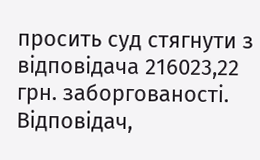просить суд стягнути з відповідача 216023,22 грн. заборгованості.
Відповідач,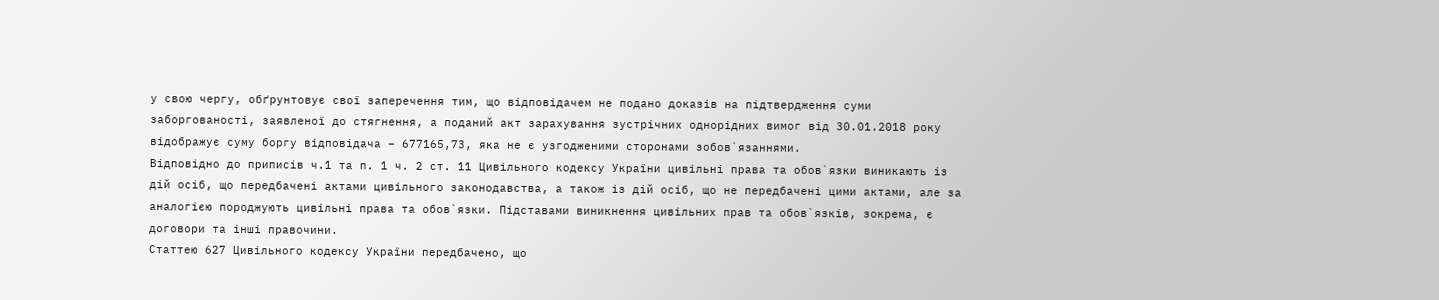у свою чергу, обґрунтовує свої заперечення тим, що відповідачем не подано доказів на підтвердження суми заборгованості, заявленої до стягнення, а поданий акт зарахування зустрічних однорідних вимог від 30.01.2018 року відображує суму боргу відповідача – 677165,73, яка не є узгодженими сторонами зобов`язаннями.
Відповідно до приписів ч.1 та п. 1 ч. 2 ст. 11 Цивільного кодексу України цивільні права та обов`язки виникають із дій осіб, що передбачені актами цивільного законодавства, а також із дій осіб, що не передбачені цими актами, але за аналогією породжують цивільні права та обов`язки. Підставами виникнення цивільних прав та обов`язків, зокрема, є договори та інші правочини.
Статтею 627 Цивільного кодексу України передбачено, що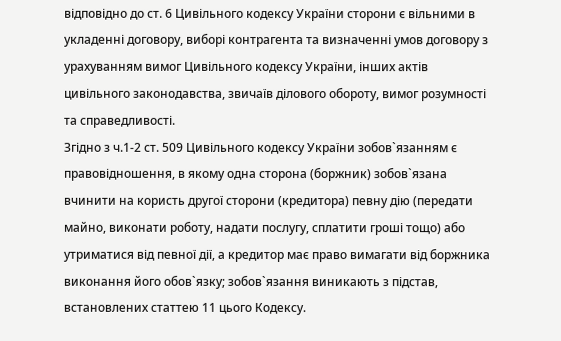відповідно до ст. 6 Цивільного кодексу України сторони є вільними в укладенні договору, виборі контрагента та визначенні умов договору з урахуванням вимог Цивільного кодексу України, інших актів цивільного законодавства, звичаїв ділового обороту, вимог розумності та справедливості.
Згідно з ч.1-2 ст. 509 Цивільного кодексу України зобов`язанням є правовідношення, в якому одна сторона (боржник) зобов`язана вчинити на користь другої сторони (кредитора) певну дію (передати майно, виконати роботу, надати послугу, сплатити гроші тощо) або утриматися від певної дії, а кредитор має право вимагати від боржника виконання його обов`язку; зобов`язання виникають з підстав, встановлених статтею 11 цього Кодексу.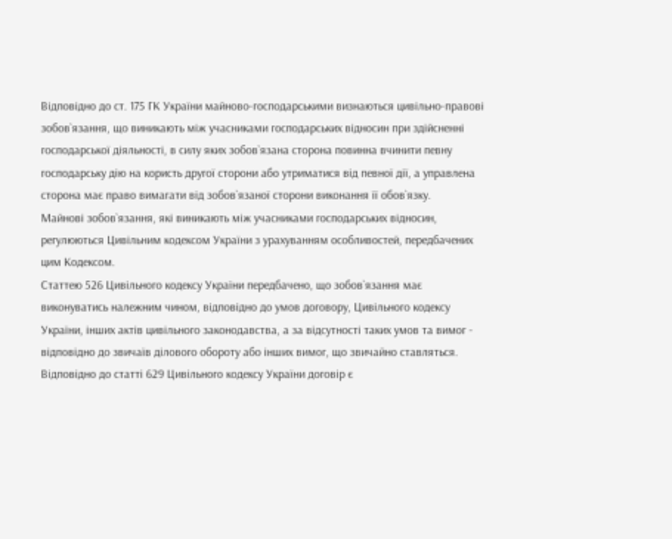Відповідно до ст. 175 ГК України майново-господарськими визнаються цивільно-правові зобов`язання, що виникають між учасниками господарських відносин при здійсненні господарської діяльності, в силу яких зобов`язана сторона повинна вчинити певну господарську дію на користь другої сторони або утриматися від певної дії, а управлена сторона має право вимагати від зобов`язаної сторони виконання її обов`язку.
Майнові зобов`язання, які виникають між учасниками господарських відносин, регулюються Цивільним кодексом України з урахуванням особливостей, передбачених цим Кодексом.
Статтею 526 Цивільного кодексу України передбачено, що зобов`язання має виконуватись належним чином, відповідно до умов договору, Цивільного кодексу України, інших актів цивільного законодавства, а за відсутності таких умов та вимог - відповідно до звичаїв ділового обороту або інших вимог, що звичайно ставляться.
Відповідно до статті 629 Цивільного кодексу України договір є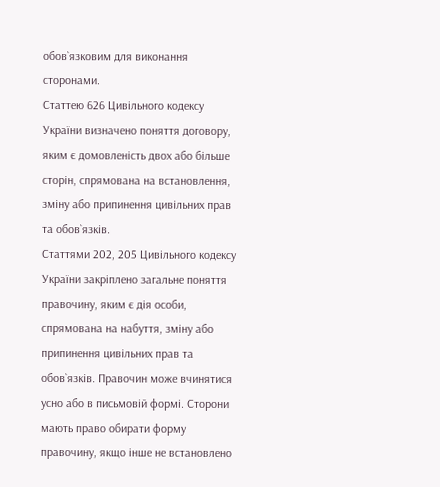обов`язковим для виконання сторонами.
Статтею 626 Цивільного кодексу України визначено поняття договору, яким є домовленість двох або більше сторін, спрямована на встановлення, зміну або припинення цивільних прав та обов`язків.
Статтями 202, 205 Цивільного кодексу України закріплено загальне поняття правочину, яким є дія особи, спрямована на набуття, зміну або припинення цивільних прав та обов`язків. Правочин може вчинятися усно або в письмовій формі. Сторони мають право обирати форму правочину, якщо інше не встановлено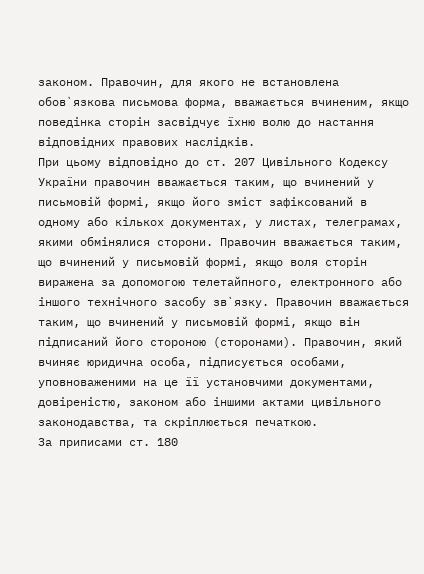законом. Правочин, для якого не встановлена обов`язкова письмова форма, вважається вчиненим, якщо поведінка сторін засвідчує їхню волю до настання відповідних правових наслідків.
При цьому відповідно до ст. 207 Цивільного Кодексу України правочин вважається таким, що вчинений у письмовій формі, якщо його зміст зафіксований в одному або кількох документах, у листах, телеграмах, якими обмінялися сторони. Правочин вважається таким, що вчинений у письмовій формі, якщо воля сторін виражена за допомогою телетайпного, електронного або іншого технічного засобу зв`язку. Правочин вважається таким, що вчинений у письмовій формі, якщо він підписаний його стороною (сторонами). Правочин, який вчиняє юридична особа, підписується особами, уповноваженими на це її установчими документами, довіреністю, законом або іншими актами цивільного законодавства, та скріплюється печаткою.
За приписами ст. 180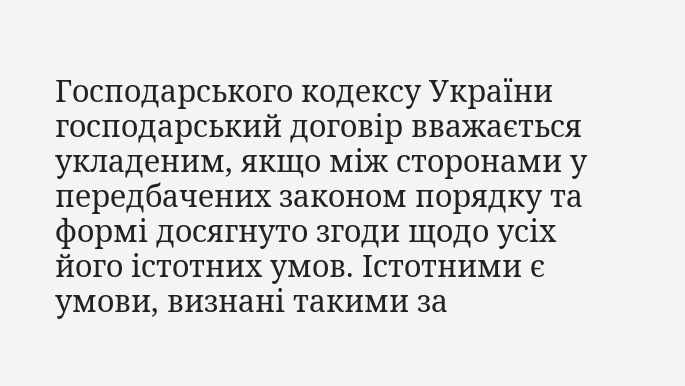Господарського кодексу України господарський договір вважається укладеним, якщо між сторонами у передбачених законом порядку та формі досягнуто згоди щодо усіх його істотних умов. Істотними є умови, визнані такими за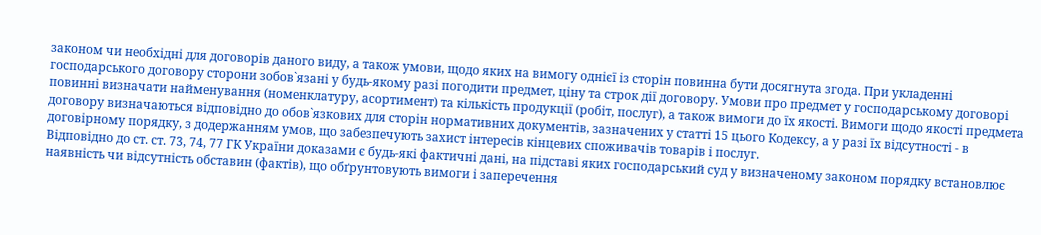законом чи необхідні для договорів даного виду, а також умови, щодо яких на вимогу однієї із сторін повинна бути досягнута згода. При укладенні господарського договору сторони зобов`язані у будь-якому разі погодити предмет, ціну та строк дії договору. Умови про предмет у господарському договорі повинні визначати найменування (номенклатуру, асортимент) та кількість продукції (робіт, послуг), а також вимоги до їх якості. Вимоги щодо якості предмета договору визначаються відповідно до обов`язкових для сторін нормативних документів, зазначених у статті 15 цього Кодексу, а у разі їх відсутності - в договірному порядку, з додержанням умов, що забезпечують захист інтересів кінцевих споживачів товарів і послуг.
Відповідно до ст. ст. 73, 74, 77 ГК України доказами є будь-які фактичні дані, на підставі яких господарський суд у визначеному законом порядку встановлює наявність чи відсутність обставин (фактів), що обґрунтовують вимоги і заперечення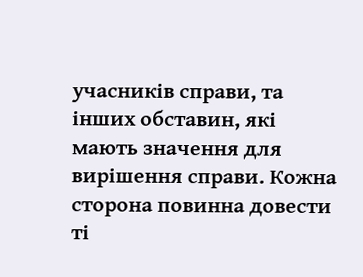учасників справи, та інших обставин, які мають значення для вирішення справи. Кожна сторона повинна довести ті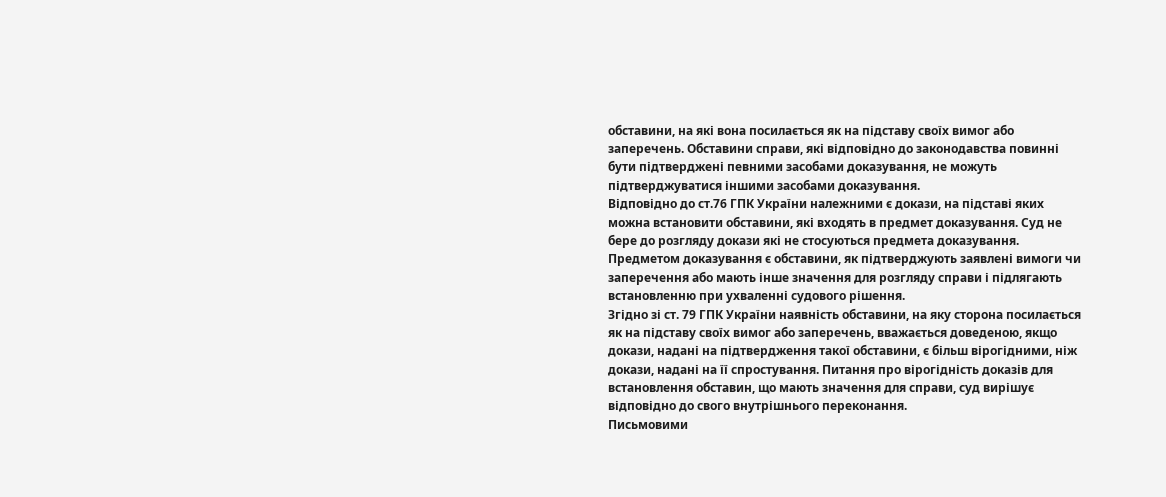обставини, на які вона посилається як на підставу своїх вимог або заперечень. Обставини справи, які відповідно до законодавства повинні бути підтверджені певними засобами доказування, не можуть підтверджуватися іншими засобами доказування.
Відповідно до ст.76 ГПК України належними є докази, на підставі яких можна встановити обставини, які входять в предмет доказування. Суд не бере до розгляду докази які не стосуються предмета доказування. Предметом доказування є обставини, як підтверджують заявлені вимоги чи заперечення або мають інше значення для розгляду справи і підлягають встановленню при ухваленні судового рішення.
Згідно зі ст. 79 ГПК України наявність обставини, на яку сторона посилається як на підставу своїх вимог або заперечень, вважається доведеною, якщо докази, надані на підтвердження такої обставини, є більш вірогідними, ніж докази, надані на її спростування. Питання про вірогідність доказів для встановлення обставин, що мають значення для справи, суд вирішує відповідно до свого внутрішнього переконання.
Письмовими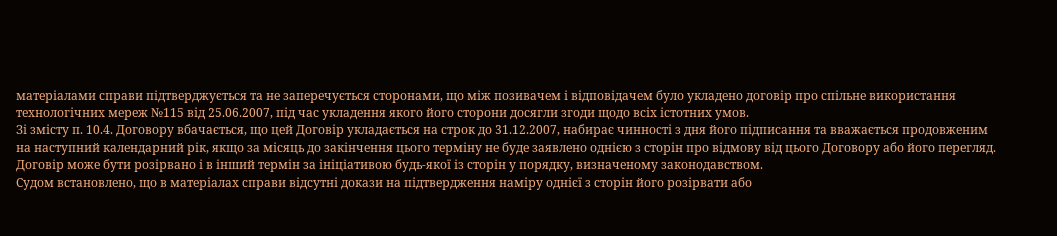матеріалами справи підтверджується та не заперечується сторонами, що між позивачем і відповідачем було укладено договір про спільне використання технологічних мереж №115 від 25.06.2007, під час укладення якого його сторони досягли згоди щодо всіх істотних умов.
Зі змісту п. 10.4. Договору вбачається, що цей Договір укладається на строк до 31.12.2007, набирає чинності з дня його підписання та вважається продовженим на наступний календарний рік, якщо за місяць до закінчення цього терміну не буде заявлено однією з сторін про відмову від цього Договору або його перегляд. Договір може бути розірвано і в інший термін за ініціативою будь-якої із сторін у порядку, визначеному законодавством.
Судом встановлено, що в матеріалах справи відсутні докази на підтвердження наміру однієї з сторін його розірвати або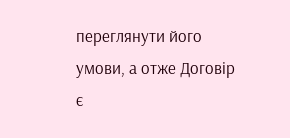переглянути його умови, а отже Договір є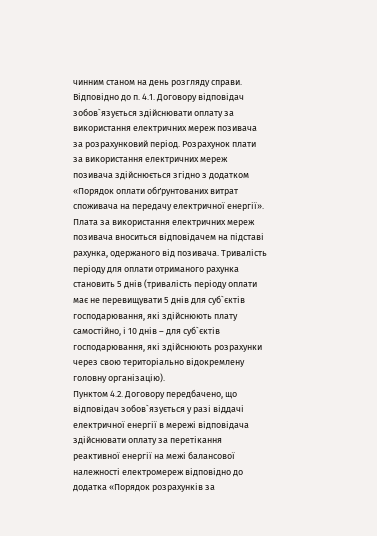чинним станом на день розгляду справи.
Відповідно до п. 4.1. Договору відповідач зобов`язується здійснювати оплату за використання електричних мереж позивача за розрахунковий період. Розрахунок плати за використання електричних мереж позивача здійснюється згідно з додатком «Порядок оплати обґрунтованих витрат споживача на передачу електричної енергії». Плата за використання електричних мереж позивача вноситься відповідачем на підставі рахунка, одержаного від позивача. Тривалість періоду для оплати отриманого рахунка становить 5 днів (тривалість періоду оплати має не перевищувати 5 днів для суб`єктів господарювання, які здійснюють плату самостійно, і 10 днів – для суб`єктів господарювання, які здійснюють розрахунки через свою територіально відокремлену головну організацію).
Пунктом 4.2. Договору передбачено, що відповідач зобов`язується у разі віддачі електричної енергії в мережі відповідача здійснювати оплату за перетікання реактивної енергії на межі балансової належності електромереж відповідно до додатка «Порядок розрахунків за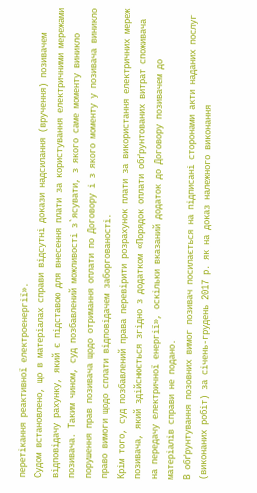перетікання реактивної електроенергії».
Судом встановлено, що в матеріалах справи відсутні докази надсилання (вручення) позивачем відповідачу рахунку, який є підставою для внесення плати за користування електричними мережами позивача. Таким чином, суд позбавлений можливості з`ясувати, з якого саме моменту виникло порушення прав позивача щодо отримання оплати по Договору і з якого моменту у позивача виникло право вимоги щодо сплати відповідачем заборгованості.
Крім того, суд позбавлений права перевірити розрахунок плати за використання електричних мереж позивача, який здійснюється згідно з додатком «Порядок оплати обґрунтованих витрат споживача на передачу електричної енергії», оскільки вказаний додаток до Договору позивачем до матеріалів справи не подано.
В обґрунтування позовних вимог позивач посилається на підписані сторонами акти наданих послуг (виконаних робіт) за січень-грудень 2017 р. як на доказ належного виконання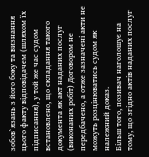зобов`язань з його боку та визнання цього факту відповідачем (шляхом їх підписання), у той же час судом встановлено, що складання такого документа як акт наданих послуг (виконаних робіт) Договором не передбачено, а отже зазначені акти не можуть розцінюватись судом як належний доказ.
Більш того, позивач наголошує на тому, що згідно актів наданих послуг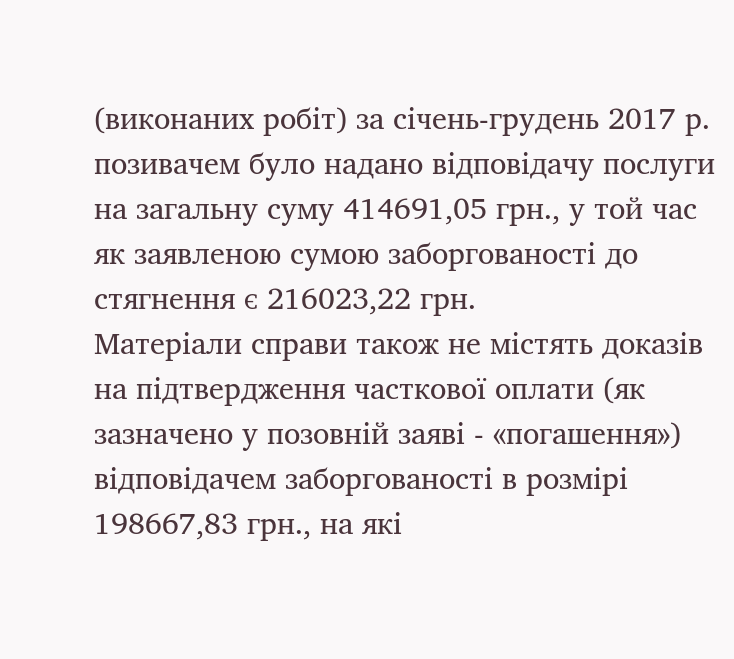(виконаних робіт) за січень-грудень 2017 р. позивачем було надано відповідачу послуги на загальну суму 414691,05 грн., у той час як заявленою сумою заборгованості до стягнення є 216023,22 грн.
Матеріали справи також не містять доказів на підтвердження часткової оплати (як зазначено у позовній заяві - «погашення») відповідачем заборгованості в розмірі 198667,83 грн., на які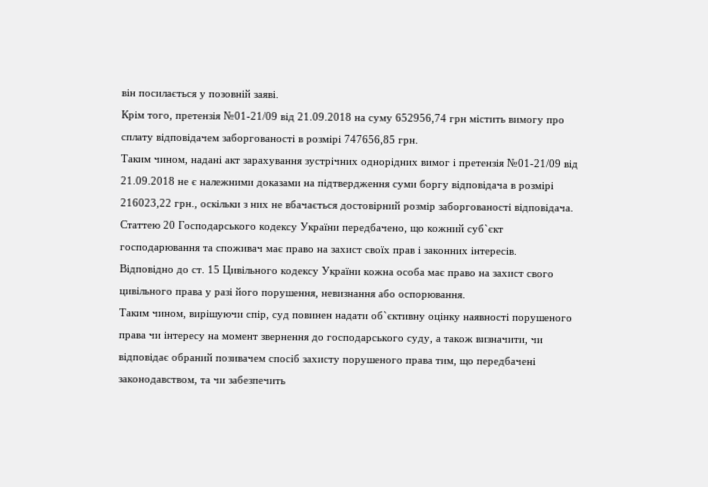він посилається у позовній заяві.
Крім того, претензія №01-21/09 від 21.09.2018 на суму 652956,74 грн містить вимогу про сплату відповідачем заборгованості в розмірі 747656,85 грн.
Таким чином, надані акт зарахування зустрічних однорідних вимог і претензія №01-21/09 від 21.09.2018 не є належними доказами на підтвердження суми боргу відповідача в розмірі 216023,22 грн., оскільки з них не вбачається достовірний розмір заборгованості відповідача.
Статтею 20 Господарського кодексу України передбачено, що кожний суб`єкт господарювання та споживач має право на захист своїх прав і законних інтересів.
Відповідно до ст. 15 Цивільного кодексу України кожна особа має право на захист свого цивільного права у разі його порушення, невизнання або оспорювання.
Таким чином, вирішуючи спір, суд повинен надати об`єктивну оцінку наявності порушеного права чи інтересу на момент звернення до господарського суду, а також визначити, чи відповідає обраний позивачем спосіб захисту порушеного права тим, що передбачені законодавством, та чи забезпечить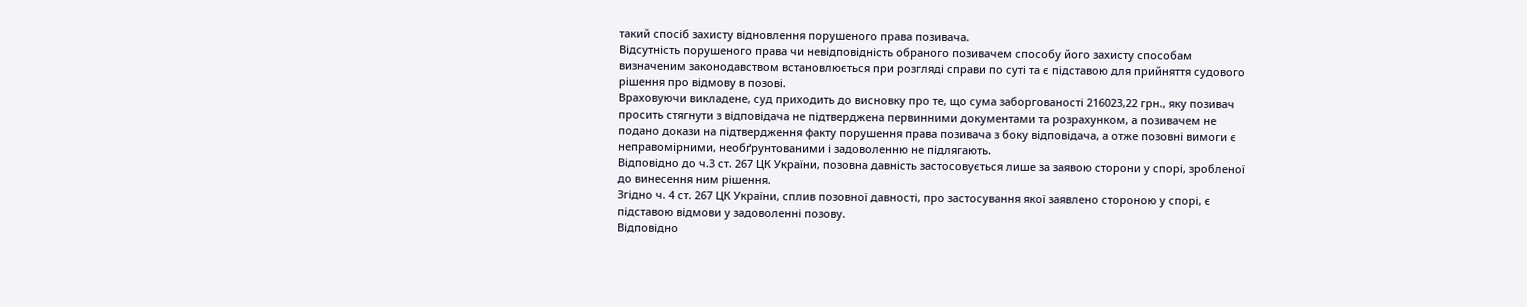такий спосіб захисту відновлення порушеного права позивача.
Відсутність порушеного права чи невідповідність обраного позивачем способу його захисту способам визначеним законодавством встановлюється при розгляді справи по суті та є підставою для прийняття судового рішення про відмову в позові.
Враховуючи викладене, суд приходить до висновку про те, що сума заборгованості 216023,22 грн., яку позивач просить стягнути з відповідача не підтверджена первинними документами та розрахунком, а позивачем не подано докази на підтвердження факту порушення права позивача з боку відповідача, а отже позовні вимоги є неправомірними, необґрунтованими і задоволенню не підлягають.
Відповідно до ч.3 ст. 267 ЦК України, позовна давність застосовується лише за заявою сторони у спорі, зробленої до винесення ним рішення.
Згідно ч. 4 ст. 267 ЦК України, сплив позовної давності, про застосування якої заявлено стороною у спорі, є підставою відмови у задоволенні позову.
Відповідно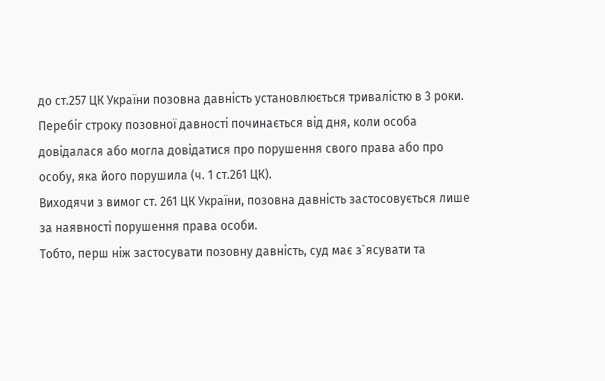до ст.257 ЦК України позовна давність установлюється тривалістю в 3 роки.
Перебіг строку позовної давності починається від дня, коли особа довідалася або могла довідатися про порушення свого права або про особу, яка його порушила (ч. 1 ст.261 ЦК).
Виходячи з вимог ст. 261 ЦК України, позовна давність застосовується лише за наявності порушення права особи.
Тобто, перш ніж застосувати позовну давність, суд має з`ясувати та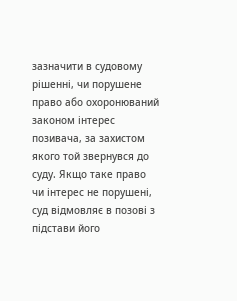зазначити в судовому рішенні, чи порушене право або охоронюваний законом інтерес позивача, за захистом якого той звернувся до суду. Якщо таке право чи інтерес не порушені, суд відмовляє в позові з підстави його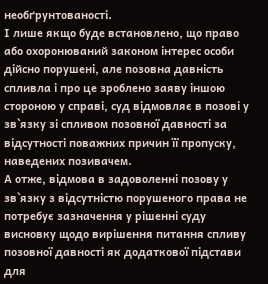необґрунтованості.
І лише якщо буде встановлено, що право або охоронюваний законом інтерес особи дійсно порушені, але позовна давність спливла і про це зроблено заяву іншою стороною у справі, суд відмовляє в позові у зв`язку зі спливом позовної давності за відсутності поважних причин її пропуску, наведених позивачем.
А отже, відмова в задоволенні позову у зв`язку з відсутністю порушеного права не потребує зазначення у рішенні суду висновку щодо вирішення питання спливу позовної давності як додаткової підстави для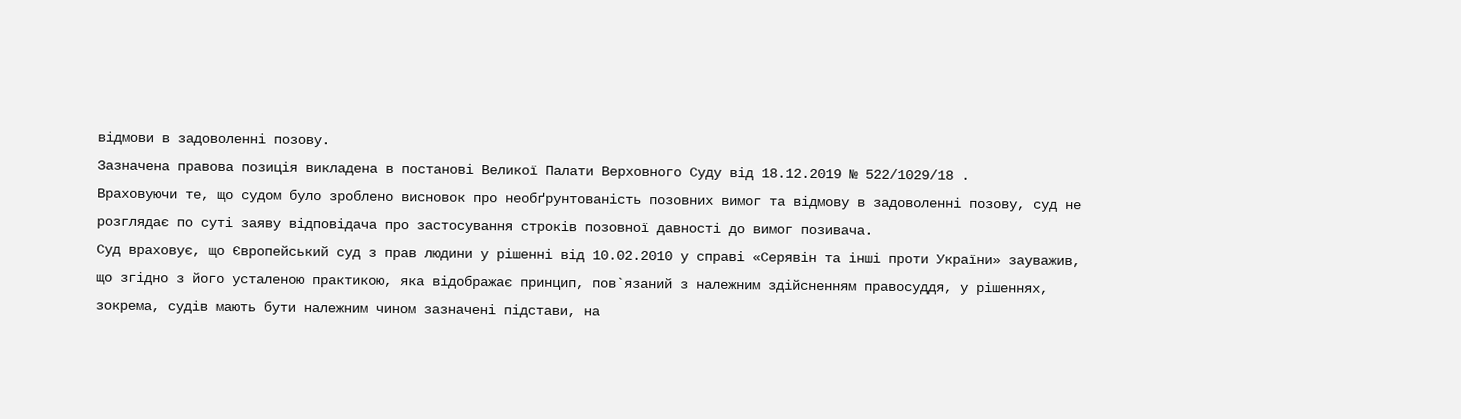відмови в задоволенні позову.
Зазначена правова позиція викладена в постанові Великої Палати Верховного Суду від 18.12.2019 № 522/1029/18 .
Враховуючи те, що судом було зроблено висновок про необґрунтованість позовних вимог та відмову в задоволенні позову, суд не розглядає по суті заяву відповідача про застосування строків позовної давності до вимог позивача.
Суд враховує, що Європейський суд з прав людини у рішенні від 10.02.2010 у справі «Серявін та інші проти України» зауважив, що згідно з його усталеною практикою, яка відображає принцип, пов`язаний з належним здійсненням правосуддя, у рішеннях, зокрема, судів мають бути належним чином зазначені підстави, на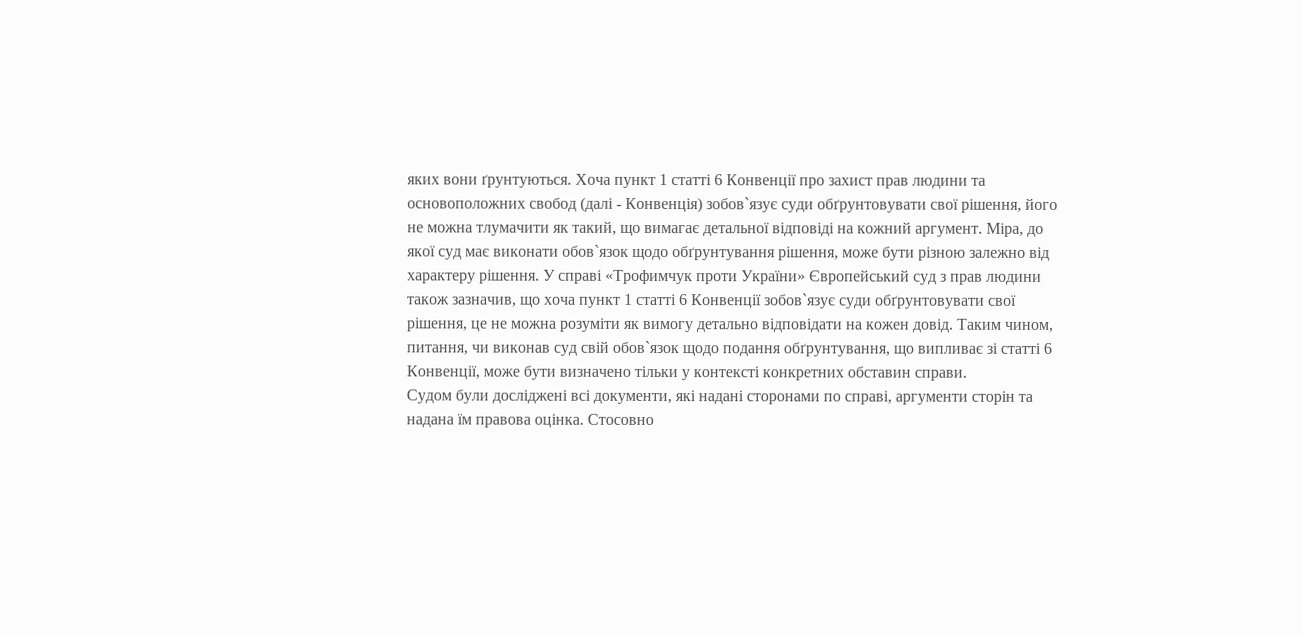яких вони ґрунтуються. Хоча пункт 1 статті 6 Конвенції про захист прав людини та основоположних свобод (далі - Конвенція) зобов`язує суди обґрунтовувати свої рішення, його не можна тлумачити як такий, що вимагає детальної відповіді на кожний аргумент. Міра, до якої суд має виконати обов`язок щодо обґрунтування рішення, може бути різною залежно від характеру рішення. У справі «Трофимчук проти України» Європейський суд з прав людини також зазначив, що хоча пункт 1 статті 6 Конвенції зобов`язує суди обґрунтовувати свої рішення, це не можна розуміти як вимогу детально відповідати на кожен довід. Таким чином, питання, чи виконав суд свій обов`язок щодо подання обґрунтування, що випливає зі статті 6 Конвенції, може бути визначено тільки у контексті конкретних обставин справи.
Судом були досліджені всі документи, які надані сторонами по справі, аргументи сторін та надана їм правова оцінка. Стосовно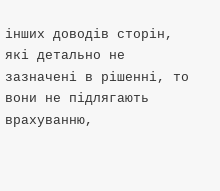інших доводів сторін, які детально не зазначені в рішенні, то вони не підлягають врахуванню,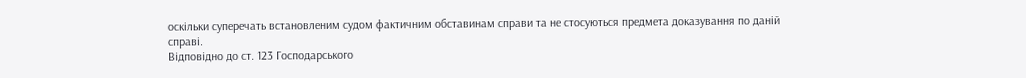оскільки суперечать встановленим судом фактичним обставинам справи та не стосуються предмета доказування по даній справі.
Відповідно до ст. 123 Господарського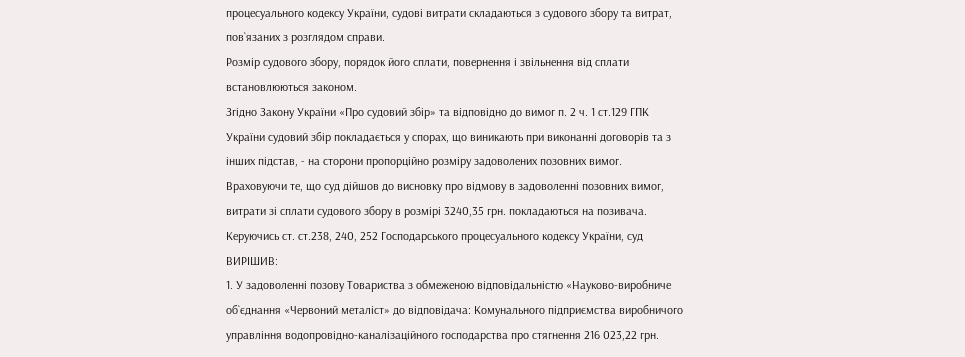процесуального кодексу України, судові витрати складаються з судового збору та витрат, пов`язаних з розглядом справи.
Розмір судового збору, порядок його сплати, повернення і звільнення від сплати встановлюються законом.
Згідно Закону України «Про судовий збір» та відповідно до вимог п. 2 ч. 1 ст.129 ГПК України судовий збір покладається у спорах, що виникають при виконанні договорів та з інших підстав, - на сторони пропорційно розміру задоволених позовних вимог.
Враховуючи те, що суд дійшов до висновку про відмову в задоволенні позовних вимог, витрати зі сплати судового збору в розмірі 3240,35 грн. покладаються на позивача.
Керуючись ст. ст.238, 240, 252 Господарського процесуального кодексу України, суд
ВИРІШИВ:
1. У задоволенні позову Товариства з обмеженою відповідальністю «Науково-виробниче об`єднання «Червоний металіст» до відповідача: Комунального підприємства виробничого управління водопровідно-каналізаційного господарства про стягнення 216 023,22 грн.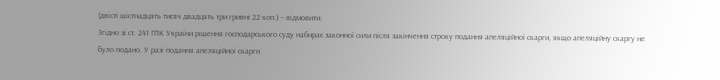(двісті шістнадцять тисяч двадцять три гривні 22 коп.) – відмовити.
Згідно зі ст. 241 ГПК України рішення господарського суду набирає законної сили після закінчення строку подання апеляційної скарги, якщо апеляційну скаргу не було подано. У разі подання апеляційної скарги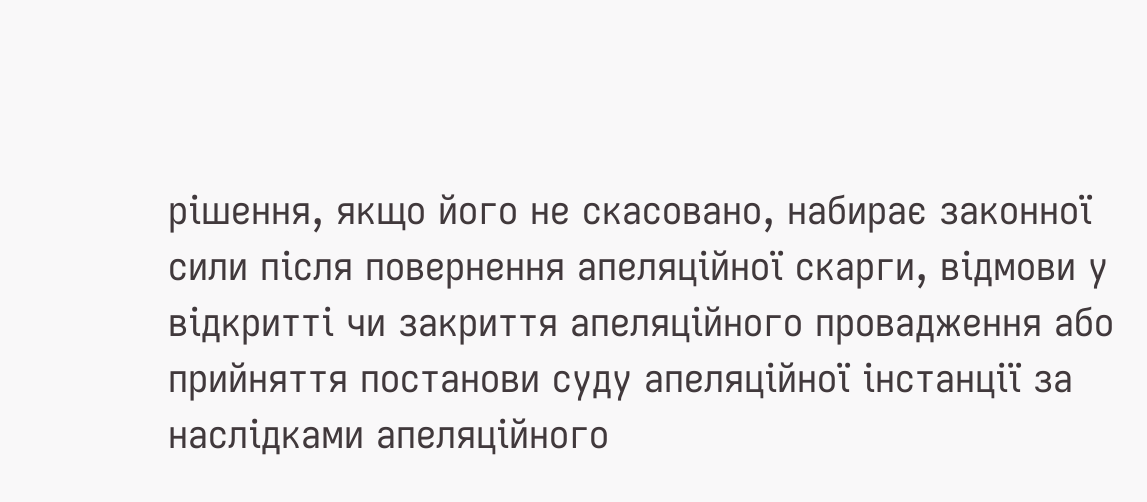рішення, якщо його не скасовано, набирає законної сили після повернення апеляційної скарги, відмови у відкритті чи закриття апеляційного провадження або прийняття постанови суду апеляційної інстанції за наслідками апеляційного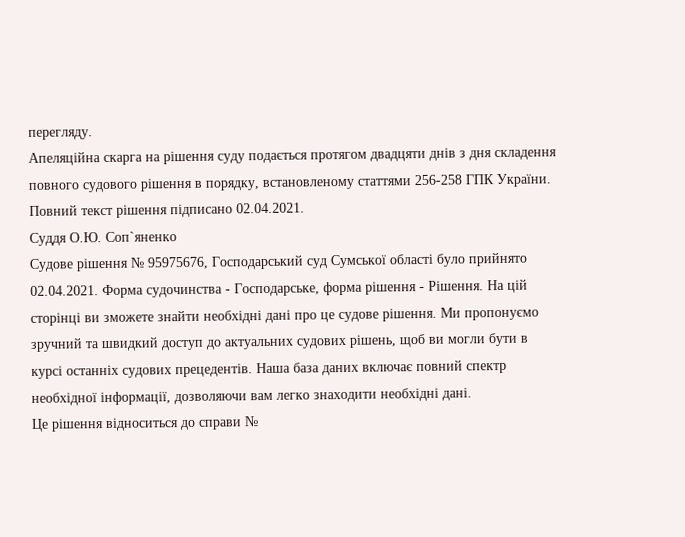перегляду.
Апеляційна скарга на рішення суду подається протягом двадцяти днів з дня складення повного судового рішення в порядку, встановленому статтями 256-258 ГПК України.
Повний текст рішення підписано 02.04.2021.
Суддя О.Ю. Соп`яненко
Судове рішення № 95975676, Господарський суд Сумської області було прийнято 02.04.2021. Форма судочинства - Господарське, форма рішення - Рішення. На цій сторінці ви зможете знайти необхідні дані про це судове рішення. Ми пропонуємо зручний та швидкий доступ до актуальних судових рішень, щоб ви могли бути в курсі останніх судових прецедентів. Наша база даних включає повний спектр необхідної інформації, дозволяючи вам легко знаходити необхідні дані.
Це рішення відноситься до справи №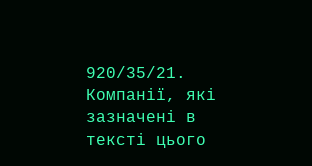920/35/21. Компанії, які зазначені в тексті цього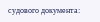судового документа: